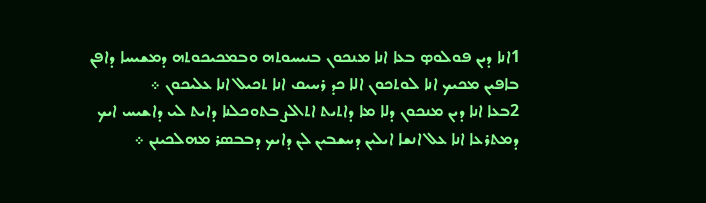1ܐܢܐ ܕܝܢ ܦܘܠܘܤ ܒܥܐ ܐܢܐ ܡܢܟܘܢ ܒܢܝܚܘܬܗ ܘܒܡܟܝܟܘܬܗ ܕܡܫܝܚܐ ܕܐܦܢ ܒܐܦܝܢ ܡܟܝܟ ܐܢܐ ܠܘܬܟܘܢ ܐܠܐ ܟܕ ܪܚܝܩ ܐܢܐ ܬܟܝܠ ܐܢܐ ܥܠܝܟܘܢ ܀
2ܒܥܐ ܐܢܐ ܕܝܢ ܡܢܟܘܢ ܕܠܐ ܡܐ ܕܐܬܝܬ ܐܬܐܠܨ ܒܬܘܟܠܢܐ ܕܐܝܬ ܠܝ ܕܐܫܝܚ ܐܝܟ ܕܡܬܪܥܐ ܐܢܐ ܥܠ ܐܢܫܐ ܐܝܠܝܢ ܕܚܫܒܝܢ ܠܢ ܕܐܝܟ ܕܒܒܤܪ ܡܗܠܟܝܢܢ ܀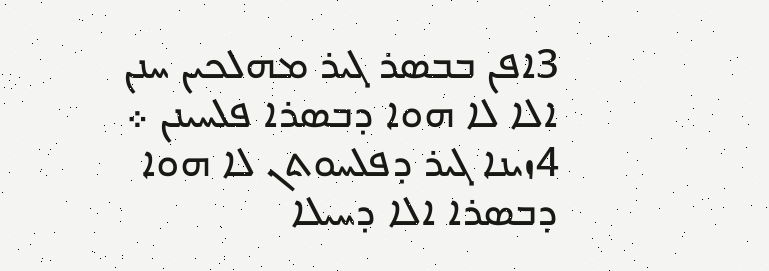3ܐܦܢ ܒܒܤܪ ܓܝܪ ܡܗܠܟܝܢ ܚܢܢ ܐܠܐ ܠܐ ܗܘܐ ܕܒܤܪܐ ܦܠܚܝܢܢ ܀
4ܙܝܢܐ ܓܝܪ ܕܦܠܚܘܬܢ ܠܐ ܗܘܐ ܕܒܤܪܐ ܐܠܐ ܕܚܝܠܐ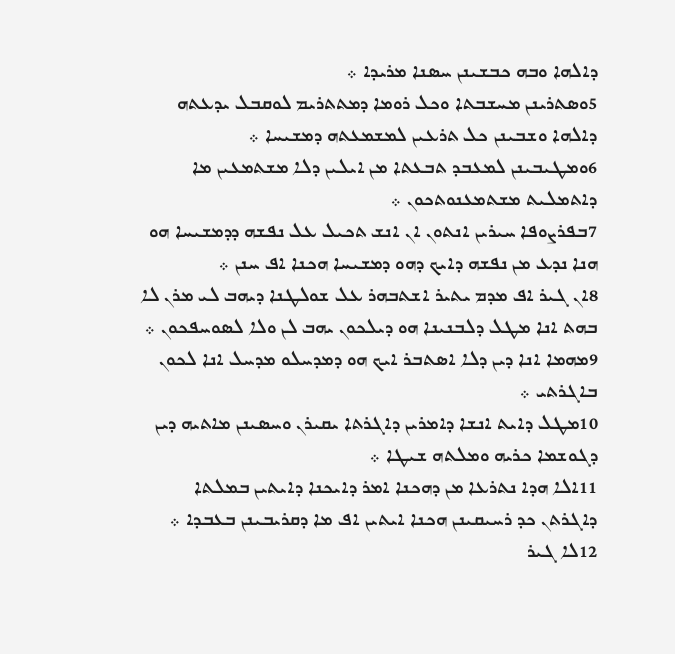ܕܐܠܗܐ ܘܒܗ ܟܒܫܝܢܢ ܚܤܢܐ ܡܪܝܕܐ ܀
5ܘܤܬܪܝܢܢ ܡܚܫܒܬܐ ܘܟܠ ܪܘܡܐ ܕܡܬܬܪܝܡ ܠܘܩܒܠ ܝܕܥܬܗ ܕܐܠܗܐ ܘܫܒܝܢܢ ܟܠ ܬܪܥܝܢ ܠܡܫܡܥܬܗ ܕܡܫܝܚܐ ܀
6ܘܡܛܝܒܝܢܢ ܠܡܥܒܕ ܬܒܥܬܐ ܡܢ ܐܝܠܝܢ ܕܠܐ ܡܫܬܡܥܝܢ ܡܐ ܕܐܬܡܠܝܬ ܡܫܬܡܥܢܘܬܟܘܢ ܀
7ܒܦܪܨܘܦܐ ܚܝܪܝܢ ܐܢܬܘܢ ܐܢ ܐܢܫ ܬܟܝܠ ܥܠ ܢܦܫܗ ܕܕܡܫܝܚܐ ܗܘ ܗܢܐ ܢܕܥ ܡܢ ܢܦܫܗ ܕܐܝܟ ܕܗܘ ܕܡܫܝܚܐ ܗܟܢܐ ܐܦ ܚܢܢ ܀
8ܐܢ ܓܝܪ ܐܦ ܡܕܡ ܝܬܝܪ ܐܫܬܒܗܪ ܥܠ ܫܘܠܛܢܐ ܕܝܗܒ ܠܝ ܡܪܢ ܠܐ ܒܗܬ ܐܢܐ ܡܛܠ ܕܠܒܢܝܢܐ ܗܘ ܕܝܠܟܘܢ ܝܗܒ ܠܢ ܘܠܐ ܠܤܘܚܦܟܘܢ ܀
9ܡܗܡܐ ܐܢܐ ܕܝܢ ܕܠܐ ܐܤܬܒܪ ܐܝܟ ܗܘ ܕܡܕܚܠܘ ܡܕܚܠ ܐܢܐ ܠܟܘܢ ܒܐܓܪܬܝ ܀
10ܡܛܠ ܕܐܝܬ ܐܢܫܐ ܕܐܡܪܝܢ ܕܐܓܪܬܐ ܝܩܝܪܢ ܘܚܤܝܢܢ ܡܐܬܝܗ ܕܝܢ ܕܓܘܫܡܐ ܟܪܝܗ ܘܡܠܬܗ ܫܝܛܐ ܀
11ܐܠܐ ܗܕܐ ܢܬܪܥܐ ܡܢ ܕܗܟܢܐ ܐܡܪ ܕܐܝܟܢܐ ܕܐܝܬܝܢ ܒܡܠܬܐ ܕܐܓܪܬܢ ܟܕ ܪܚܝܩܝܢܢ ܗܟܢܐ ܐܝܬܝܢ ܐܦ ܡܐ ܕܩܪܝܒܝܢܢ ܒܥܒܕܐ ܀
12ܠܐ ܓܝܪ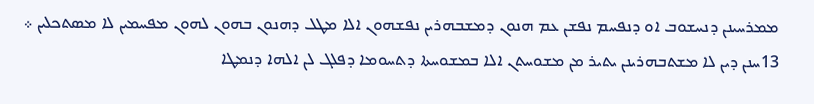ܡܡܪܚܝܢܢ ܕܢܚܫܘܒ ܐܘ ܕܢܦܚܡ ܢܦܫܢ ܥܡ ܗܢܘܢ ܕܡܫܒܗܪܝܢ ܢܦܫܗܘܢ ܐܠܐ ܡܛܠ ܕܗܢܘܢ ܒܗܘܢ ܠܗܘܢ ܡܦܚܡܝܢ ܠܐ ܡܤܬܟܠܝܢ ܀
13ܚܢܢ ܕܝܢ ܠܐ ܡܫܬܒܗܪܝܢܢ ܝܬܝܪ ܡܢ ܡܫܘܚܬܢ ܐܠܐ ܒܡܫܘܚܬܐ ܕܬܚܘܡܐ ܕܦܠܓ ܠܢ ܐܠܗܐ ܕܢܡܛܐ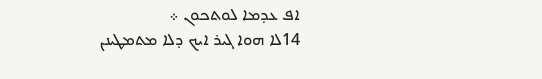ܐܦ ܥܕܡܐ ܠܘܬܟܘܢ ܀
14ܠܐ ܗܘܐ ܓܝܪ ܐܝܟ ܕܠܐ ܡܬܡܛܝܢܢ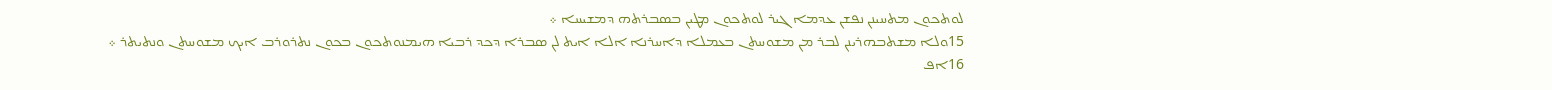ܠܘܬܟܘܢ ܡܬܚܝܢܢ ܢܦܫܢ ܥܕܡܐ ܓܝܪ ܠܘܬܟܘܢ ܡܛܝܢ ܒܤܒܪܬܗ ܕܡܫܝܚܐ ܀
15ܘܠܐ ܡܫܬܒܗܪܝܢܢ ܠܒܪ ܡܢ ܡܫܘܚܬܢ ܒܥܡܠܐ ܕܐܚܪܢܐ ܐܠܐ ܐܝܬ ܠܢ ܤܒܪܐ ܕܟܕ ܪܒܝܐ ܗܝܡܢܘܬܟܘܢ ܒܟܘܢ ܢܬܪܘܪܒ ܐܝܟ ܡܫܘܚܬܢ ܘܢܬܝܬܪ ܀
16ܐܦ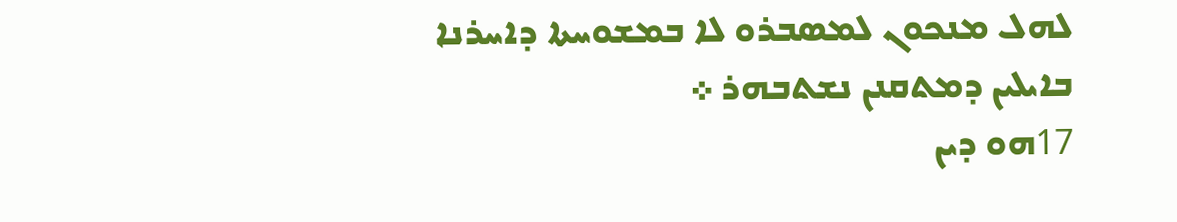ܠܗܠ ܡܢܟܘܢ ܠܡܤܒܪܘ ܠܐ ܒܡܫܘܚܬܐ ܕܐܚܪܢܐ ܒܐܝܠܝܢ ܕܡܬܩܢܢ ܢܫܬܒܗܪ ܀
17ܗܘ ܕܝܢ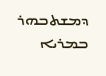ܕܡܫܬܒܗܪ ܒܡܪܝܐ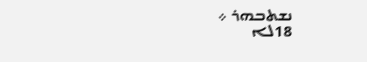ܢܫܬܒܗܪ ܀
18ܠܐ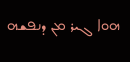ܗܘܐ ܓܝܪ ܡܢ ܕܢܦܫܗ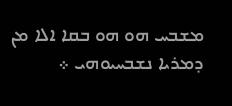ܡܫܒܚ ܗܘ ܗܘ ܒܩܐ ܐܠܐ ܡܢ ܕܡܪܝܐ ܢܫܒܚܝܘܗܝ ܀